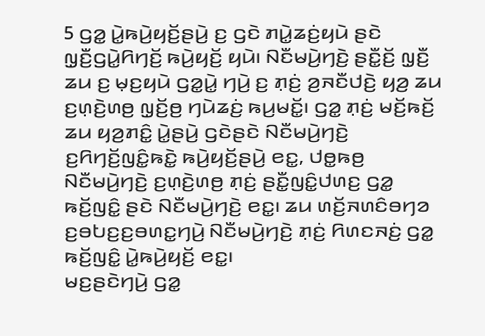5 ꤞꤤ꤭ ꤣꤧ꤭ꤒꤣꤧ꤬ꤟꤢꤩ꤬ꤔꤣꤧ꤬ ꤢ꤬ ꤞꤢꤧ ꤊꤣꤧ꤭ꤘꤢꤦ꤬ꤟꤣꤧ ꤔꤢꤧ ꤜ꤫ꤢꤪ꤬ꤞꤣꤧ꤭ꤖꤚꤢꤩ꤬ ꤒꤣꤧ꤬ꤟꤢꤩ꤬ ꤟꤣꤧ꤯ ꤡꤢꤪꤗꤣꤧ꤬ꤚꤢꤧ꤬ ꤔꤢꤪ꤭ꤢꤩ꤬ ꤜ꤫ꤢꤪ꤬ ꤘꤣ ꤢ꤬ ꤗ꤫ꤢ꤬ꤟꤣꤧ ꤞꤤ꤭ꤣꤧ꤭ ꤚꤣꤧ꤬ ꤢ꤬ ꤊ꤫ꤢꤦ꤬ ꤤ꤬ꤏꤢꤪꤓꤢꤧ꤬ ꤟꤤ꤬ ꤘꤣ ꤢ꤬ꤛ꤫ꤢꤧ꤬ꤛꤥ꤬ ꤜ꤫ꤢꤩ꤬ꤥ꤬ ꤚꤣꤧꤘꤢꤦ꤬ ꤒꤣ꤬ꤗꤢꤩ꤭꤯ ꤞꤤ꤭ ꤊ꤫ꤢꤦ꤬ ꤗꤢꤩ꤬ꤒꤢꤩ꤬ ꤘꤣ ꤟꤤ꤬ꤊꤢꤨ꤭ ꤣꤧ꤭ꤔꤣꤧ꤬ ꤞꤢꤧꤔꤢꤧ ꤡꤢꤪꤗꤣꤧ꤬ꤚꤢꤧ꤬ ꤢ꤬ꤖꤚꤢꤩ꤬ꤜꤢꤨ꤭ꤒꤢꤧ꤭ ꤒꤣꤧ꤬ꤟꤢꤩ꤬ꤔꤣꤧ꤬ ꤕꤢ꤭, ꤓꤥ꤭ꤒꤥ꤬ ꤡꤢꤪꤗꤣꤧ꤬ꤚꤢꤧ꤬ ꤢ꤬ꤛ꤫ꤢꤧ꤬ꤛꤥ꤬ ꤊ꤫ꤢꤦ꤬ ꤔꤢꤪ꤭ꤜꤢꤨ꤭ꤓꤛꤢ꤬ ꤞꤤ꤭ ꤒꤢꤩ꤬ꤜꤢꤨ꤭ ꤔꤢꤧ ꤡꤢꤪꤗꤣꤧ꤬ꤚꤢꤧ꤬ ꤕꤢ꤭꤯ ꤘꤣ ꤛꤢꤩ꤬ꤏꤛꤢꤨꤋꤚꤤ ꤢ꤬ꤋꤝꤢ꤬ꤢ꤬ꤋꤛꤢ꤭ꤚꤣꤧ꤬ ꤡꤢꤪꤗꤣꤧ꤬ꤚꤢꤧ꤬ ꤊ꤫ꤢꤦ꤬ ꤖꤛꤢꤏꤢꤦ꤬ ꤞꤤ꤭ ꤒꤢꤩ꤬ꤜꤢꤨ꤭ ꤣꤧ꤭ꤒꤣꤧ꤬ꤟꤢꤩ꤬ ꤕꤢ꤭꤯
ꤗꤢ꤬ꤔꤢꤧꤚꤣꤧ꤬ ꤞꤤ꤭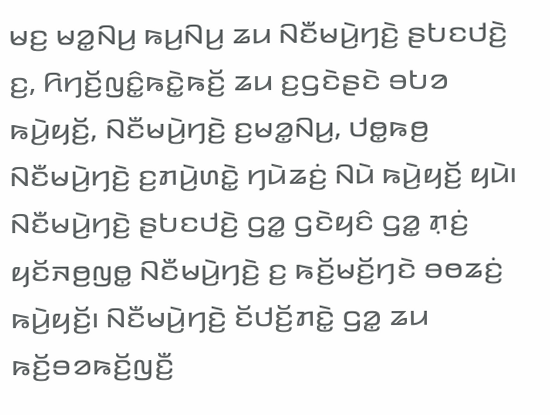ꤗꤢ꤬ ꤗꤤ꤭ꤡꤣ꤬ ꤒꤣ꤬ꤡꤣ꤬ ꤘꤣ ꤡꤢꤪꤗꤣꤧ꤬ꤚꤢꤧ꤬ ꤔꤝꤢꤓꤢꤧ꤬ ꤢ꤬, ꤖꤚꤢꤩ꤬ꤜꤢꤨ꤭ꤒꤢꤧ꤭ꤒꤢꤩ꤬ ꤘꤣ ꤢ꤬ꤞꤢꤧꤔꤢꤧ ꤋꤝꤤ ꤒꤣꤧ꤬ꤟꤢꤩ꤬, ꤡꤢꤪꤗꤣꤧ꤬ꤚꤢꤧ꤬ ꤢ꤬ꤗꤤ꤭ꤡꤣ꤬, ꤓꤥ꤭ꤒꤥ꤬ ꤡꤢꤪꤗꤣꤧ꤬ꤚꤢꤧ꤬ ꤢ꤬ꤊꤣꤧ꤬ꤛꤢꤧ꤭ ꤚꤣꤧꤘꤢꤦ꤬ ꤡꤣꤧ ꤒꤣꤧ꤬ꤟꤢꤩ꤬ ꤟꤣꤧ꤯ ꤡꤢꤪꤗꤣꤧ꤬ꤚꤢꤧ꤬ ꤔꤝꤢꤓꤢꤧ꤬ ꤞꤤ꤭ ꤞꤢꤧꤟꤢꤨ ꤞꤤ꤭ ꤊ꤫ꤢꤦ꤬ ꤟꤢꤩꤏꤥ꤬ꤜꤥ꤭ ꤡꤢꤪꤗꤣꤧ꤬ꤚꤢꤧ꤬ ꤢ꤬ ꤒꤢꤩ꤬ꤗꤢꤩ꤬ꤚꤢꤧ ꤋꤥꤘꤢꤦ꤬ ꤒꤣꤧ꤬ꤟꤢꤩ꤬꤯ ꤡꤢꤪꤗꤣꤧ꤬ꤚꤢꤧ꤬ ꤢꤩꤓꤢꤩ꤬ꤊꤢꤧ꤭ ꤞꤤ꤭ ꤘꤣ ꤒꤢꤩ꤬ꤋꤤꤒꤢꤩ꤬ꤜꤢꤪ꤬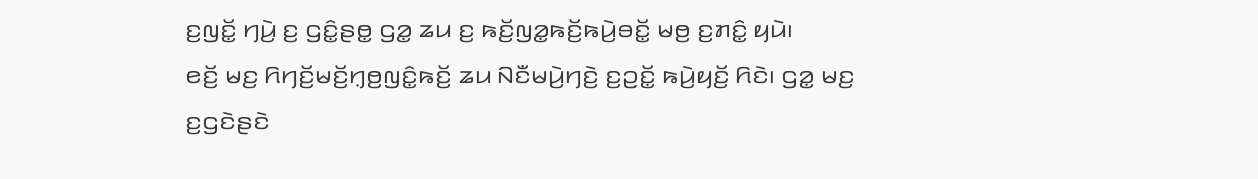ꤢ꤬ꤜꤢꤩ꤭ ꤚꤣꤧ꤬ ꤢ꤬ ꤞꤢꤨ꤭ꤔꤥ꤭ ꤞꤤ꤭ ꤘꤣ ꤢ꤬ ꤒꤢꤩ꤬ꤜꤤ꤭ꤒꤢꤩ꤬ꤒꤣꤧ꤬ꤋꤢꤩ꤭ ꤗꤥ꤬ ꤢ꤬ꤊꤢꤨ꤭ ꤟꤣꤧ꤯
ꤕꤢꤩ꤬ ꤗꤢ꤬ ꤖꤚꤢꤩ꤬ꤗꤢꤩ꤬ꤚ꤫ꤥ꤬ꤜꤢꤨ꤭ꤒꤢꤩ꤬ ꤘꤣ ꤡꤢꤪꤗꤣꤧ꤬ꤚꤢꤧ꤬ ꤢ꤬ꤑꤢꤩ꤭ ꤒꤣꤧ꤬ꤟꤢꤩ꤬ ꤖꤢꤧ꤯ ꤞꤤ꤭ ꤗꤢ꤬ ꤢ꤬ꤞꤢꤧꤔꤢꤧ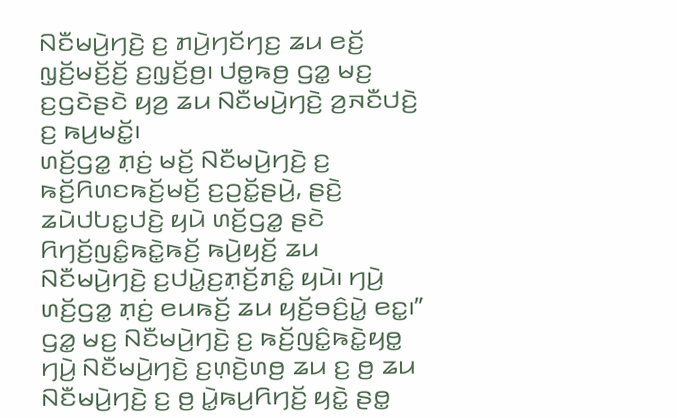ꤡꤢꤪꤗꤣꤧ꤬ꤚꤢꤧ꤬ ꤢ꤬ ꤊꤣꤧ꤬ꤚꤢꤩꤚꤢ꤬ ꤘꤣ ꤕꤢꤩ꤬ ꤜ꤫ꤢꤩ꤬ꤗꤢꤩ꤬ꤢꤩ꤬ ꤢ꤬ꤜ꤫ꤢꤩ꤬ꤥ꤬꤯ ꤓꤥ꤭ꤒꤥ꤬ ꤞꤤ꤭ ꤗꤢ꤬ ꤢ꤬ꤞꤢꤧꤔꤢꤧ ꤟꤤ꤬ ꤘꤣ ꤡꤢꤪꤗꤣꤧ꤬ꤚꤢꤧ꤬ ꤤ꤬ꤏꤢꤪꤓꤢꤧ꤬ ꤢ꤬ ꤒꤣ꤬ꤗꤢꤩ꤭꤯
ꤛꤢꤩ꤬ꤞꤤ꤭ ꤊ꤫ꤢꤦ꤬ ꤗꤢꤩ꤬ ꤡꤢꤪꤗꤣꤧ꤬ꤚꤢꤧ꤬ ꤢ꤬ ꤒꤢꤩ꤬ꤖꤛꤢꤒꤢꤩ꤬ꤗꤢꤩ꤬ ꤢ꤬ꤑꤢꤩ꤭ꤔꤣꤧ꤬, ꤔꤢꤧ꤬ ꤘꤣꤧꤓꤝꤢ꤭ꤓꤢꤧ꤬ ꤟꤣꤧ ꤛꤢꤩ꤬ꤞꤤ꤭ ꤔꤢꤧ ꤖꤚꤢꤩ꤬ꤜꤢꤨ꤭ꤒꤢꤧ꤭ꤒꤢꤩ꤬ ꤒꤣꤧ꤬ꤟꤢꤩ꤬ ꤘꤣ ꤡꤢꤪꤗꤣꤧ꤬ꤚꤢꤧ꤬ ꤢ꤬ꤓꤣꤧ꤭ꤢ꤬ꤊ꤫ꤢꤩ꤬ꤊꤢꤨ꤭ ꤟꤣꤧ꤯ ꤚꤣꤧ꤬ ꤛꤢꤩ꤬ꤞꤤ꤭ ꤊ꤫ꤢꤦ꤬ ꤕꤣꤒꤢꤩ꤬ ꤘꤣ ꤟꤢꤩ꤬ꤋꤢꤨ꤬ꤣꤧ꤭ ꤕꤢ꤭꤯”
ꤞꤤ꤭ ꤗꤢ꤬ ꤡꤢꤪꤗꤣꤧ꤬ꤚꤢꤧ꤬ ꤢ꤬ ꤒꤢꤩ꤬ꤜꤢꤨ꤭ꤒꤢꤧ꤭ꤟꤥ꤭ ꤚꤣꤧ꤬ ꤡꤢꤪꤗꤣꤧ꤬ꤚꤢꤧ꤬ ꤢ꤬ꤛ꤫ꤢꤧ꤬ꤛꤥ꤬ ꤘꤣ ꤢ꤬ ꤥ꤬ ꤘꤣ ꤡꤢꤪꤗꤣꤧ꤬ꤚꤢꤧ꤬ ꤢ꤬ ꤥ꤬ ꤣꤧ꤭ꤒꤣ꤬ꤖꤚꤢꤩ꤬ ꤟꤢꤧ꤭ ꤔꤥ꤭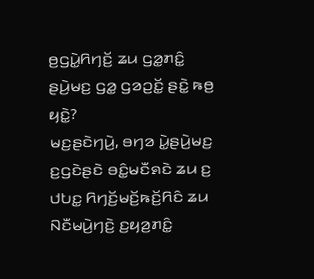ꤥ꤬ꤞꤣꤧ꤭ꤖꤚꤢꤩ꤬ ꤘꤣ ꤞꤤ꤭ꤊꤢꤨ꤭ ꤔꤣꤧ꤬ꤗꤢ꤬ ꤞꤤ꤭ ꤞꤤꤑꤢꤩ꤭ ꤔꤢꤧ꤭ ꤒꤥ꤬ ꤟꤢꤧ꤭?
ꤗꤢ꤬ꤔꤢꤧꤚꤣꤧ꤬, ꤋꤚꤤ ꤣꤧ꤭ꤔꤣꤧ꤬ꤗꤢ꤬ ꤢ꤬ꤞꤢꤧꤔꤢꤧ ꤋꤢꤨ꤭ꤗꤢꤪꤎꤢꤧ ꤘꤣ ꤢ꤬ ꤓꤝꤢ꤭ ꤖꤚꤢꤩ꤬ꤗꤢꤩ꤬ꤒꤢꤩ꤬ꤖꤢꤨ ꤘꤣ ꤡꤢꤪꤗꤣꤧ꤬ꤚꤢꤧ꤬ ꤢ꤬ꤟꤤ꤬ꤊꤢꤨ꤭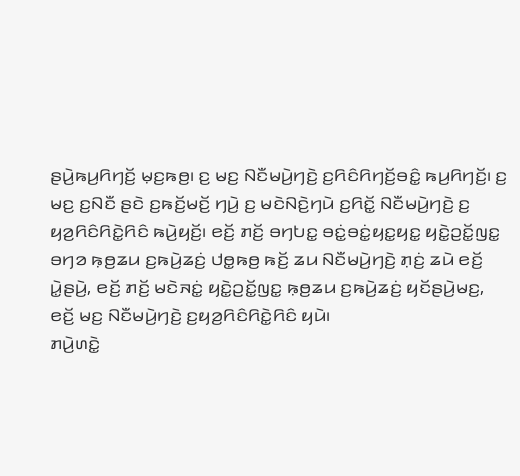ꤔꤣꤧ꤬ꤒꤣ꤬ꤖꤚꤢꤩ꤬ ꤗ꤫ꤢ꤬ꤒꤥ꤬꤯ ꤢ꤬ ꤗꤢ꤬ ꤡꤢꤪꤗꤣꤧ꤬ꤚꤢꤧ꤬ ꤢ꤬ꤖꤢꤨꤖꤚꤢꤩ꤬ꤋꤢꤨ꤭ ꤒꤣ꤬ꤖꤚꤢꤩ꤬꤯ ꤢ꤬ ꤗꤢ꤬ ꤢ꤬ꤡꤢꤪ ꤔꤢꤧ ꤢ꤬ꤒꤢꤩ꤬ꤗꤢꤩ꤬ ꤚꤣꤧ꤬ ꤢ꤬ ꤗꤢꤧꤡꤢꤧ꤬ꤚꤣꤧ ꤢ꤬ꤖꤢꤩ꤭ ꤡꤢꤪꤗꤣꤧ꤬ꤚꤢꤧ꤬ ꤢ꤬ ꤟꤤ꤬ꤖꤢꤨꤖꤢꤧ꤭ꤖꤢꤨ ꤒꤣꤧ꤬ꤟꤢꤩ꤬꤯ ꤕꤢꤩ꤬ ꤊꤢꤩ꤬ ꤋꤚꤝꤢ꤭ ꤋꤢꤦ꤭ꤋꤢꤦ꤭ꤟꤢ꤭ꤟꤢ꤭ ꤟꤢꤧ꤭ꤑꤢꤩ꤭ꤜꤢ꤭ ꤋꤚꤤ ꤒ꤫ꤥ꤬ꤘꤣ ꤢ꤬ꤒꤣꤧ꤬ꤘꤢꤦ꤬ ꤓꤥ꤭ꤒꤥ꤬ ꤒꤢꤩ꤬ ꤘꤣ ꤡꤢꤪꤗꤣꤧ꤬ꤚꤢꤧ꤬ ꤊ꤫ꤢꤦ꤬ ꤘꤣꤧ ꤕꤢꤩ꤬ ꤣꤧ꤭ꤔꤣꤧ꤬, ꤕꤢꤩ꤬ ꤊꤢꤩ꤬ ꤗꤢꤧꤏꤢꤦ꤭ ꤟꤢꤧ꤭ꤑꤢꤩ꤭ꤜꤢ꤭ ꤒ꤫ꤥ꤬ꤘꤣ ꤢ꤬ꤒꤣꤧ꤬ꤘꤢꤦ꤬ ꤟꤢꤩꤔꤣꤧ꤬ꤗꤢ꤬, ꤕꤢꤩ꤬ ꤗꤢ꤬ ꤡꤢꤪꤗꤣꤧ꤬ꤚꤢꤧ꤬ ꤢ꤬ꤟꤤ꤬ꤖꤢꤨꤖꤢꤧ꤭ꤖꤢꤨ ꤟꤣꤧ꤯
ꤊꤣꤧ꤬ꤛꤢꤧ꤭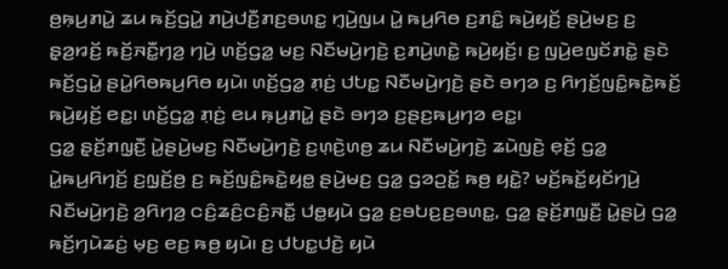ꤥ꤬ꤒ꤫ꤣ꤬ꤊꤣꤧ꤭ ꤘꤣ ꤒꤢꤩ꤬ꤞꤣꤧ꤭ ꤊꤣꤧ꤬ꤓꤢꤪ꤬ꤊꤢ꤬ꤋꤛꤢ꤭ ꤚ꤫ꤣꤧ꤬ꤜꤣ ꤣꤧ꤭ ꤒꤣ꤬ꤖꤥ ꤢ꤬ꤊꤢꤨ꤭ ꤒꤣꤧ꤬ꤟꤢꤩ꤬ ꤔꤣꤧ꤬ꤗꤢ꤬ ꤢ꤬ ꤔ꤫ꤤ꤬ꤙꤢꤩ꤬ ꤒꤢꤩ꤬ꤏꤢꤪ꤭ꤚꤤ꤬ ꤚꤣꤧ꤬ ꤛꤢꤩ꤬ꤞꤤ꤭ ꤗꤢ꤬ ꤡꤢꤪꤗꤣꤧ꤬ꤚꤢꤧ꤬ ꤢ꤬ꤊꤣꤧ꤬ꤛꤢꤧ꤭ ꤒꤣꤧ꤬ꤟꤢꤩ꤬꤯ ꤢ꤬ ꤜꤣꤧ꤬ꤕꤜꤢꤩꤊꤢꤧ꤭ ꤔꤢꤧ ꤒꤢꤩ꤬ꤞꤣꤧ꤭ ꤔꤣꤧ꤭ꤖꤥꤒꤣ꤬ꤖꤥ ꤟꤣꤧ꤯ ꤛꤢꤩ꤬ꤞꤤ꤭ ꤊ꤫ꤢꤦ꤬ ꤓꤝꤢ꤭ ꤡꤢꤪꤗꤣꤧ꤬ꤚꤢꤧ꤬ ꤔꤢꤧ ꤋꤚꤤ ꤢ꤬ ꤖꤚꤢꤩ꤬ꤜꤢꤨ꤭ꤒꤢꤧ꤭ꤒꤢꤩ꤬ ꤒꤣꤧ꤬ꤟꤢꤩ꤬ ꤕꤢ꤭꤯ ꤛꤢꤩ꤬ꤞꤤ꤭ ꤊ꤫ꤢꤦ꤬ ꤕꤣ ꤒ꤫ꤣ꤬ꤊꤣꤧ꤭ ꤔꤢꤧ ꤋꤚꤤ ꤢ꤬ꤔꤢ꤬ꤒꤣ꤬ꤚꤤ ꤕꤢ꤭꤯
ꤞꤤ꤭ ꤔ꤫ꤢꤩ꤬ꤊꤜ꤫ꤢꤪ꤬ ꤣꤧ꤭ꤔꤣꤧ꤬ꤗꤢ꤬ ꤡꤢꤪꤗꤣꤧ꤬ꤚꤢꤧ꤬ ꤢ꤬ꤛ꤫ꤢꤧ꤬ꤛꤥ꤬ ꤘꤣ ꤡꤢꤪꤗꤣꤧ꤬ꤚꤢꤧ꤬ ꤘꤣꤧꤜꤢꤧ꤬ ꤕ꤫ꤢꤩ꤬ ꤞꤤ꤭ ꤣꤧ꤭ꤒꤣ꤬ꤖꤚꤢꤩ꤬ ꤢ꤬ꤜ꤫ꤢꤩ꤬ꤥ꤬ ꤢ꤬ ꤒꤢꤩ꤬ꤜꤢꤨ꤭ꤒꤢꤧ꤭ꤟꤥ꤭ ꤔꤣꤧ꤬ꤗꤢ꤬ ꤞꤤ꤭ ꤞꤤꤑꤢꤩ꤭ ꤒꤥ꤬ ꤟꤢꤧ꤭? ꤗꤢꤩ꤬ꤒꤢꤩ꤭ꤟꤢꤩꤚꤣꤧ꤬ ꤡꤢꤪꤗꤣꤧ꤬ꤚꤢꤧ꤬ ꤤ꤬ꤖꤚꤤ꤬ ꤍꤢꤨ꤬ꤘꤢꤨ꤬ꤍꤢꤨ꤬ꤏꤢꤪ꤭ ꤓꤥ꤭ꤟꤣꤧ ꤞꤤ꤭ ꤢ꤬ꤋꤝꤢ꤬ꤢ꤬ꤋꤛꤢ꤭, ꤞꤤ꤭ ꤔ꤫ꤢꤩ꤬ꤊꤜ꤫ꤢꤪ꤬ ꤣꤧ꤭ꤔꤣꤧ꤬ ꤞꤤ꤭ ꤒꤢꤩ꤬ꤚꤣꤧꤘꤢꤦ꤬ ꤗ꤫ꤢ꤬ ꤕꤢ꤬ ꤒꤥ꤬ ꤟꤣꤧ꤯ ꤢ꤬ ꤓꤝꤢ꤭ꤓꤢꤧ꤬ ꤟꤣꤧ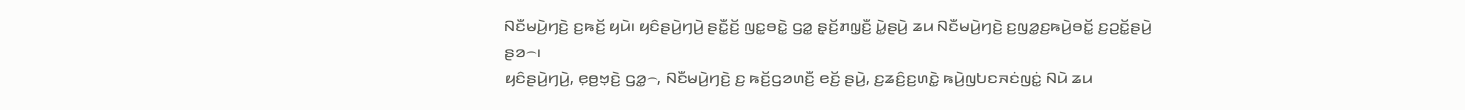ꤡꤢꤪꤗꤣꤧ꤬ꤚꤢꤧ꤬ ꤢ꤬ꤒꤢꤩ꤬ ꤟꤣꤧ꤯ ꤟꤢꤨꤔꤣꤧ꤬ꤚꤣꤧ꤬ ꤔꤢꤪ꤭ꤢꤩ꤬ ꤜꤢ꤭ꤋꤢꤧ꤭ ꤞꤤ꤭ ꤔ꤫ꤢꤩ꤬ꤊꤜ꤫ꤢꤪ꤬ ꤣꤧ꤭ꤔꤣꤧ꤬ ꤘꤣ ꤡꤢꤪꤗꤣꤧ꤬ꤚꤢꤧ꤬ ꤢ꤬ꤜꤤ꤭ꤢ꤬ꤒꤣꤧ꤬ꤋꤢꤩ꤭ ꤢ꤬ꤑꤢꤩ꤭ꤔꤣꤧ꤬ ꤔꤤ꤮꤯
ꤟꤢꤨꤔꤣꤧ꤬ꤚꤣꤧ꤬, ꤕ꤫ꤥ꤬ꤠ꤫ꤢꤧ꤬ ꤞꤤ꤭꤮, ꤡꤢꤪꤗꤣꤧ꤬ꤚꤢꤧ꤬ ꤢ꤬ ꤒꤢꤩ꤬ꤞꤤꤛꤢꤪ꤬ ꤕꤢꤩ꤬ ꤔꤣꤧ꤬, ꤢ꤬ꤘꤢꤨ꤬ꤢ꤬ꤛꤢꤧ꤭ ꤒꤣꤧ꤬ꤜꤝꤢꤏꤢꤦꤜꤢꤦ꤭ ꤡꤣꤧ ꤘꤣ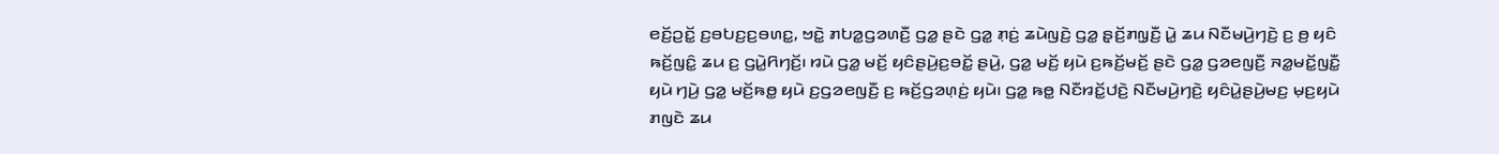ꤕꤢꤩ꤬ꤑꤢꤩ꤭ ꤢ꤬ꤋꤝꤢ꤬ꤢ꤬ꤋꤛꤢ꤭, ꤠꤢꤧ꤭ ꤊꤝꤤ꤭ꤞꤤꤛꤢꤪ꤬ ꤞꤤ꤭ ꤔꤢꤧ ꤞꤤ꤭ ꤊ꤫ꤢꤦ꤬ ꤘꤣꤧꤜꤢꤧ꤬ ꤞꤤ꤭ ꤔ꤫ꤢꤩ꤬ꤊꤜ꤫ꤢꤪ꤬ ꤣꤧ꤭ ꤘꤣ ꤡꤢꤪꤗꤣꤧ꤬ꤚꤢꤧ꤬ ꤢ꤬ ꤥ꤬ ꤟꤢꤨ ꤒꤢꤩ꤬ꤜꤢꤨ꤭ ꤘꤣ ꤢ꤬ ꤞꤣꤧ꤭ꤖꤚꤢꤩ꤬꤯ ꤙꤣꤧ ꤞꤤ꤭ ꤗꤢꤩ꤬ ꤟꤢꤨꤔꤣꤧ꤬ꤢ꤬ꤋꤢꤩ꤭ ꤔꤣꤧ꤬, ꤞꤤ꤭ ꤗꤢꤩ꤬ ꤟꤣꤧ ꤢ꤬ꤒꤢꤩ꤬ꤗꤢꤩ꤬ ꤔꤢꤧ ꤞꤤ꤭ ꤞꤤꤕꤜꤢꤪ꤬ ꤏꤤ꤭ꤗꤢꤩ꤭ꤜꤢꤪ꤭ ꤟꤣꤧ ꤚꤣꤧ꤬ ꤞꤤ꤭ ꤗꤢꤩ꤬ꤒꤥ꤭ ꤟꤣꤧ ꤢ꤬ꤞꤤꤕꤜꤢꤪ꤬ ꤢ꤬ ꤒꤢꤩ꤬ꤞꤤꤛ꤫ꤢꤦ꤬ ꤟꤣꤧ꤯ ꤞꤤ꤭ ꤒꤥ꤭ ꤡꤢꤪꤙꤢꤩ꤭ꤓꤢꤧ꤬ ꤡꤢꤪꤗꤣꤧ꤬ꤚꤢꤧ꤬ ꤟꤢꤨꤣꤧ꤭ꤔꤣꤧ꤬ꤗꤢ꤬ ꤗ꤫ꤢ꤬ꤟꤣꤧ ꤊꤜꤢꤧ ꤘꤣ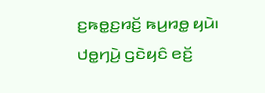ꤢ꤬ꤒꤥ꤭ꤢ꤬ꤙꤢꤩ꤬ ꤒꤣ꤬ꤙꤥ꤭ ꤟꤣꤧ꤯
ꤓꤥ꤭ꤚꤣꤧ꤬ ꤞꤢꤧꤟꤢꤨ ꤕꤢꤩ꤬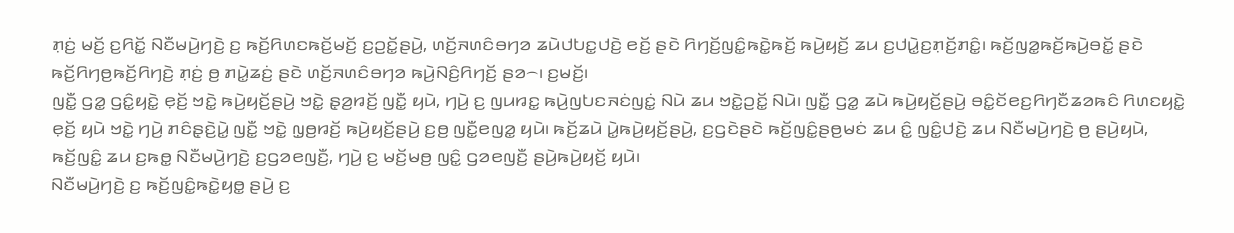ꤊ꤫ꤢꤦ꤬ ꤗꤢꤩ꤬ ꤢ꤬ꤖꤢꤩ꤭ ꤡꤢꤪꤗꤣꤧ꤬ꤚꤢꤧ꤬ ꤢ꤬ ꤒꤢꤩ꤬ꤖꤛꤢꤒꤢꤩ꤬ꤗꤢꤩ꤬ ꤢ꤬ꤑꤢꤩ꤭ꤔꤣꤧ꤬, ꤛꤢꤩ꤬ꤏꤛꤢꤨꤋꤚꤤ ꤘꤣꤧꤓꤝꤢ꤭ꤓꤢꤧ꤬ ꤕꤢꤩ꤬ ꤔꤢꤧ ꤖꤚꤢꤩ꤬ꤜꤢꤨ꤭ꤒꤢꤧ꤭ꤒꤢꤩ꤬ ꤒꤣꤧ꤬ꤟꤢꤩ꤬ ꤘꤣ ꤢ꤬ꤓꤣꤧ꤭ꤢ꤬ꤊ꤫ꤢꤩ꤬ꤊꤢꤨ꤭꤯ ꤒꤢꤩ꤬ꤜꤤ꤭ꤒꤢꤩ꤬ꤒꤣꤧ꤬ꤋꤢꤩ꤭ ꤔꤢꤧ ꤒꤢꤩ꤬ꤖꤚꤥ꤬ꤒꤢꤩ꤬ꤖꤚꤢꤧ꤬ ꤊ꤫ꤢꤦ꤬ ꤥ꤬ ꤊꤣꤧ꤭ꤘꤢꤦ꤬ ꤔꤢꤧ ꤛꤢꤩ꤬ꤏꤛꤢꤨꤋꤚꤤ ꤒꤣꤧ꤬ꤡꤢꤨ꤬ꤖꤚꤢꤩ꤬ ꤔꤤ꤮꤯ ꤢ꤬ꤗꤢꤩ꤬꤯
ꤜꤢꤪ꤭ ꤞꤤ꤭ ꤞꤢꤨ꤭ꤟꤢꤧ꤭ ꤕ꤫ꤢꤩ꤬ ꤠꤢꤧ꤭ ꤒꤣꤧ꤬ꤟꤢꤩ꤬ꤔꤣꤧ꤬ ꤠꤢꤧ꤭ ꤔ꤫ꤤ꤬ꤙꤢꤩ꤬ ꤜꤢꤪ꤭ ꤟꤣꤧ, ꤚꤣꤧ꤬ ꤢ꤬ ꤜꤣꤙꤢ꤭ ꤒꤣꤧ꤬ꤜꤝꤢꤏꤢꤦꤜꤢꤦ꤭ ꤡꤣꤧ ꤘꤣ ꤠꤢꤧ꤭ꤑꤢꤩ꤭ ꤡꤣꤧ꤯ ꤜꤢꤪ꤭ ꤞꤤ꤭ ꤘꤣꤧ ꤒꤣꤧ꤬ꤟꤢꤩ꤬ꤔꤣꤧ꤬ ꤋꤢꤨ꤭ꤢꤩꤕꤢ꤬ꤖꤚꤢꤪꤘꤤꤒꤢꤨ ꤖꤛꤢꤟꤢꤧ꤭ ꤕ꤫ꤢꤩ꤬ ꤟꤣꤧ ꤠꤢꤧ꤭ ꤚꤣꤧ꤬ ꤊꤢꤨꤔ꤫ꤢꤧ꤬ꤣꤧ꤭ ꤜꤢꤪ꤭ ꤠꤢꤧ꤭ ꤜ꤫ꤥ꤬ꤙꤢꤩ꤬ ꤒꤣꤧ꤬ꤟꤢꤩ꤬ꤔꤣꤧ꤬ ꤢ꤬ꤥ꤬ ꤜꤢꤪ꤭ꤕꤜꤤ꤭ ꤟꤣꤧ꤯ ꤒꤢꤩ꤬ꤘꤣꤧ ꤣꤧ꤭ꤒꤣꤧ꤬ꤟꤢꤩ꤬ꤔꤣꤧ꤬, ꤢ꤬ꤞꤢꤧꤔꤢꤧ ꤒꤢꤩ꤬ꤜꤢꤨ꤭ꤔꤥ꤬ꤗꤢꤦ ꤘꤣ ꤢꤨ꤭ ꤜꤢꤨ꤭ꤓꤢꤧ꤬ ꤘꤣ ꤡꤢꤪꤗꤣꤧ꤬ꤚꤢꤧ꤬ ꤥ꤬ ꤔꤣꤧ꤬ꤟꤣꤧ, ꤒꤢꤩ꤬ꤜꤢꤨ꤭ ꤘꤣ ꤢ꤬ꤒꤥ꤭ ꤡꤢꤪꤗꤣꤧ꤬ꤚꤢꤧ꤬ ꤢ꤬ꤞꤤꤕꤜꤢꤪ꤬, ꤚꤣꤧ꤬ ꤢ꤬ ꤗꤢꤩ꤬ꤗꤥ꤬ ꤜꤢꤨ꤭ ꤞꤤꤕꤜꤢꤪ꤬ ꤔꤣꤧ꤬ꤒꤣꤧ꤬ꤟꤢꤩ꤬ ꤟꤣꤧ꤯
ꤡꤢꤪꤗꤣꤧ꤬ꤚꤢꤧ꤬ ꤢ꤬ ꤒꤢꤩ꤬ꤜꤢꤨ꤭ꤒꤢꤧ꤭ꤟꤥ꤭ ꤔꤣꤧ꤬ ꤢ꤬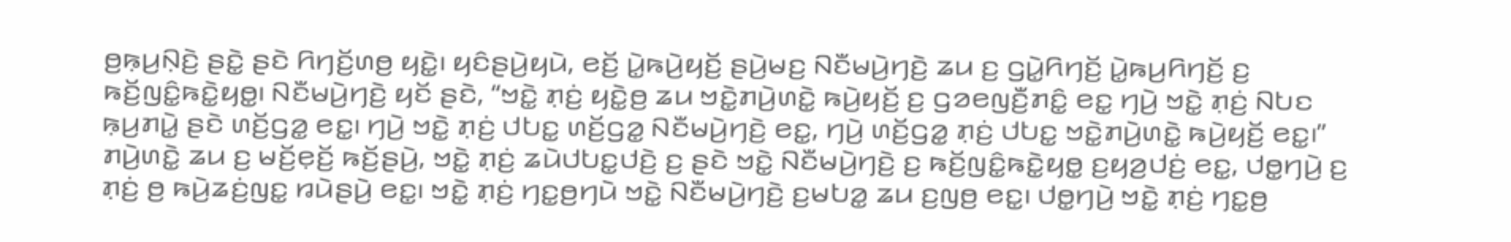ꤥ꤬ꤒ꤫ꤣ꤬ꤡ꤫ꤢꤧ꤬ ꤔꤢꤧ꤭ ꤔꤢꤧ ꤖꤚꤢꤩ꤬ꤛꤥ꤬ ꤟꤢꤧ꤭꤯ ꤟꤢꤨꤔꤣꤧ꤬ꤟꤣꤧ, ꤕꤢꤩ꤬ ꤣꤧ꤭ꤒꤣꤧ꤬ꤟꤢꤩ꤬ ꤔꤣꤧ꤬ꤗꤢ꤬ ꤡꤢꤪꤗꤣꤧ꤬ꤚꤢꤧ꤬ ꤘꤣ ꤢ꤬ ꤞꤣꤧ꤭ꤖꤚꤢꤩ꤬ ꤣꤧ꤭ꤒꤣ꤬ꤖꤚꤢꤩ꤬ ꤢ꤬ ꤒꤢꤩ꤬ꤜꤢꤨ꤭ꤒꤢꤧ꤭ꤟꤥ꤭꤯ ꤡꤢꤪꤗꤣꤧ꤬ꤚꤢꤧ꤬ ꤟꤢꤩ ꤔꤢꤧ, “ꤠꤢꤧ꤭ ꤊ꤫ꤢꤦ꤬ ꤟꤢꤧ꤭ꤥ꤬ ꤘꤣ ꤠꤢꤧ꤭ꤊꤣꤧ꤬ꤛꤢꤧ꤭ ꤒꤣꤧ꤬ꤟꤢꤩ꤬ ꤢ꤬ ꤞꤤꤕꤜꤢꤪ꤬ꤊꤢꤨ꤭ ꤕꤢ꤭ ꤚꤣꤧ꤬ ꤠꤢꤧ꤭ ꤊ꤫ꤢꤦ꤬ ꤡꤝꤢ ꤒ꤫ꤣ꤬ꤊꤣꤧ꤭ ꤔꤢꤧ ꤛꤢꤩ꤬ꤞꤤ꤭ ꤕꤢ꤭꤯ ꤚꤣꤧ꤬ ꤠꤢꤧ꤭ ꤊ꤫ꤢꤦ꤬ ꤓꤝꤢ꤭ ꤛꤢꤩ꤬ꤞꤤ꤭ ꤡꤢꤪꤗꤣꤧ꤬ꤚꤢꤧ꤬ ꤕꤢ꤭, ꤚꤣꤧ꤬ ꤛꤢꤩ꤬ꤞꤤ꤭ ꤊ꤫ꤢꤦ꤬ ꤓꤝꤢ꤭ ꤠꤢꤧ꤭ꤊꤣꤧ꤬ꤛꤢꤧ꤭ ꤒꤣꤧ꤬ꤟꤢꤩ꤬ ꤕꤢ꤭꤯”
ꤊꤣꤧ꤬ꤛꤢꤧ꤭ ꤘꤣ ꤢ꤬ ꤗꤢꤩ꤬ꤕ꤫ꤢꤩ꤬ ꤒꤢꤩ꤬ꤔꤣꤧ꤬, ꤠꤢꤧ꤭ ꤊ꤫ꤢꤦ꤬ ꤘꤣꤧꤓꤝꤢ꤭ꤓꤢꤧ꤬ ꤢ꤬ ꤔꤢꤧ ꤠꤢꤧ꤭ ꤡꤢꤪꤗꤣꤧ꤬ꤚꤢꤧ꤬ ꤢ꤬ ꤒꤢꤩ꤬ꤜꤢꤨ꤭ꤒꤢꤧ꤭ꤟꤥ꤭ ꤢ꤬ꤟꤤ꤬ꤓꤢꤦ꤬ ꤕꤢ꤭, ꤓꤥ꤭ꤚꤣꤧ꤬ ꤢ꤬ ꤊ꤫ꤢꤦ꤬ ꤥ꤬ ꤒꤣꤧ꤬ꤘꤢꤦ꤬ꤜꤢ꤭ ꤙꤣꤧꤔꤣꤧ꤬ ꤕꤢ꤭꤯ ꤠꤢꤧ꤭ ꤊ꤫ꤢꤦ꤬ ꤚꤢ꤭ꤥ꤬ꤚꤣꤧ ꤠꤢꤧ꤭ ꤡꤢꤪꤗꤣꤧ꤬ꤚꤢꤧ꤬ ꤢ꤬ꤗꤝꤤ꤭ ꤘꤣ ꤢ꤬ꤜꤥ꤬ ꤕꤢ꤭꤯ ꤓꤥ꤭ꤚꤣꤧ꤬ ꤠꤢꤧ꤭ ꤊ꤫ꤢꤦ꤬ ꤚꤢ꤭ꤥ꤬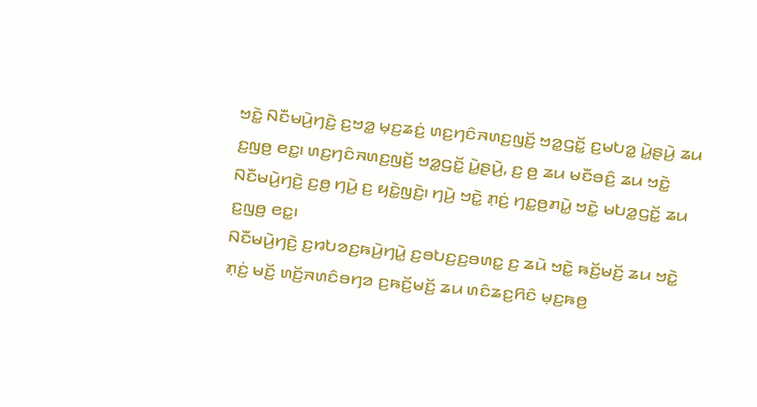ꤠꤢꤧ꤭ ꤡꤢꤪꤗꤣꤧ꤬ꤚꤢꤧ꤬ ꤢ꤬ꤠꤤ꤭ ꤗ꤫ꤢ꤬ꤘꤢꤦ꤬ ꤛꤢ꤬ꤚꤢꤨꤏꤛꤢ꤬ꤜꤢꤩ꤬ ꤠꤤ꤭ꤞꤢꤩ꤭ ꤢ꤬ꤗꤝꤤ꤭ ꤣꤧ꤭ꤔꤣꤧ꤬ ꤘꤣ ꤢ꤬ꤜꤥ꤬ ꤕꤢ꤭꤯ ꤛꤢ꤬ꤚꤢꤨꤏꤛꤢ꤬ꤜꤢꤩ꤬ ꤠꤤ꤭ꤞꤢꤩ꤭ ꤣꤧ꤭ꤔꤣꤧ꤬, ꤢ꤬ ꤥ꤬ ꤘꤣ ꤗꤢꤪꤋꤢꤨ꤬ ꤘꤣ ꤠꤢꤧ꤭ ꤡꤢꤪꤗꤣꤧ꤬ꤚꤢꤧ꤬ ꤢ꤬ꤥ꤬ ꤚꤣꤧ꤬ ꤢ꤬ ꤟꤢꤧ꤭ꤜꤢꤧ꤬꤯ ꤚꤣꤧ꤬ ꤠꤢꤧ꤭ ꤊ꤫ꤢꤦ꤬ ꤚꤢ꤭ꤥ꤬ꤊꤣꤧ꤭ ꤠꤢꤧ꤭ ꤗꤝꤤ꤭ꤞꤢꤩ꤭ ꤘꤣ ꤢ꤬ꤜꤥ꤬ ꤕꤢ꤭꤯
ꤡꤢꤪꤗꤣꤧ꤬ꤚꤢꤧ꤬ ꤢ꤬ꤙꤝꤤꤢ꤬ꤒꤣꤧ꤬ꤚꤣꤧ꤭ ꤢ꤬ꤋꤝꤢ꤬ꤢ꤬ꤋꤛꤢ꤭ ꤢ꤬ ꤘꤣꤧ ꤠꤢꤧ꤭ ꤒꤢꤩ꤬ꤗꤢꤩ꤬ ꤘꤣ ꤠꤢꤧ꤭ ꤊ꤫ꤢꤦ꤬ ꤗꤢꤩ꤬ ꤛꤢꤩ꤬ꤏꤛꤢꤨꤋꤚꤤ ꤢ꤬ꤒꤢꤩ꤬ꤗꤢꤩ꤬ ꤘꤣ ꤛꤢꤨꤘꤢ꤬ꤖꤢꤨ ꤗ꤫ꤢ꤬ꤒꤥ꤬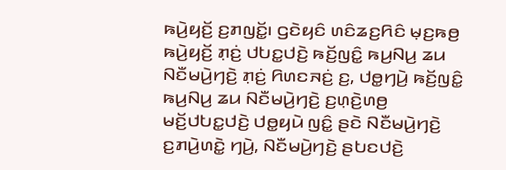ꤒꤣꤧ꤬ꤟꤢꤩ꤬ ꤢ꤬ꤊꤜꤢꤩ꤭꤯ ꤞꤢꤧꤟꤢꤨ ꤛꤢꤨꤘꤢ꤬ꤖꤢꤨ ꤗ꤫ꤢ꤬ꤒꤥ꤬ ꤒꤣꤧ꤬ꤟꤢꤩ꤬ ꤊ꤫ꤢꤦ꤬ ꤓꤝꤢ꤭ꤓꤢꤧ꤬ ꤒꤢꤩ꤬ꤜꤢꤨ꤭ ꤒꤣ꤬ꤡꤣ꤬ ꤘꤣ ꤡꤢꤪꤗꤣꤧ꤬ꤚꤢꤧ꤬ ꤊ꤫ꤢꤦ꤬ ꤖꤛꤢꤏꤢꤦ꤬ ꤢ꤬, ꤓꤥ꤭ꤚꤣꤧ꤬ ꤒꤢꤩ꤬ꤜꤢꤨ꤭ ꤒꤣ꤬ꤡꤣ꤬ ꤘꤣ ꤡꤢꤪꤗꤣꤧ꤬ꤚꤢꤧ꤬ ꤢ꤬ꤛ꤫ꤢꤧ꤬ꤛꤥ꤬ ꤗꤢꤩ꤬ꤓꤝꤢ꤭ꤓꤢꤧ꤬ ꤓꤥ꤭ꤟꤣꤧ ꤜꤢꤨ꤭ ꤔꤢꤧ ꤡꤢꤪꤗꤣꤧ꤬ꤚꤢꤧ꤬ ꤢ꤬ꤊꤣꤧ꤬ꤛꤢꤧ꤭ ꤚꤣꤧ꤬, ꤡꤢꤪꤗꤣꤧ꤬ꤚꤢꤧ꤬ ꤔꤝꤢꤓꤢꤧ꤬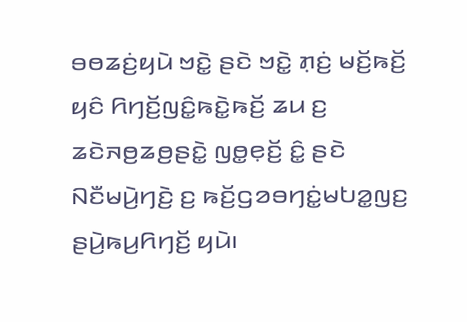ꤋꤥꤘꤢꤦ꤬ꤟꤣꤧ ꤠꤢꤧ꤭ ꤔꤢꤧ ꤠꤢꤧ꤭ ꤊ꤫ꤢꤦ꤬ ꤗꤢꤩ꤬ꤒꤢꤩ꤬ ꤟꤢꤨ ꤖꤚꤢꤩ꤬ꤜꤢꤨ꤭ꤒꤢꤧ꤭ꤒꤢꤩ꤬ ꤘꤣ ꤢ꤬ ꤘꤢꤧꤏꤥ꤬ꤘꤥ꤬ꤔꤢꤧ꤭ ꤜꤥ꤭ꤕ꤫ꤢꤩ꤬ ꤢꤨ꤭ ꤔꤢꤧ ꤡꤢꤪꤗꤣꤧ꤬ꤚꤢꤧ꤬ ꤢ꤬ ꤒꤢꤩ꤬ꤞꤤꤋꤚꤢꤦ꤭ꤗꤝꤤ꤭ꤜꤢ꤬ ꤔꤣꤧ꤬ꤒꤣ꤬ꤖꤚꤢꤩ꤬ ꤟꤣꤧ꤯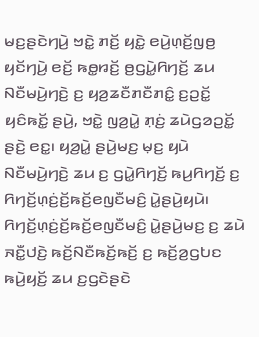ꤗꤢ꤬ꤔꤢꤧꤚꤣꤧ꤬ ꤠꤢꤧ꤭ ꤊꤢꤩ꤬ ꤟꤢꤧ꤭ ꤕꤣꤧ꤬ꤛ꤫ꤢꤩ꤬ꤜꤥ꤬ ꤟꤢꤩꤚꤣꤧ꤬ ꤕꤢꤩ꤬ ꤒꤥ꤭ꤙꤢꤩ꤬ ꤥ꤬ꤞꤣꤧ꤭ꤖꤚꤢꤩ꤬ ꤘꤣ ꤡꤢꤪꤗꤣꤧ꤬ꤚꤢꤧ꤬ ꤢ꤬ ꤟꤤ꤬ꤘꤢꤪꤊꤢꤪꤊꤢꤨ꤭ ꤢ꤬ꤑꤢꤩ꤭ ꤟꤢꤨꤒꤢꤩ꤭ ꤔꤣꤧ꤬, ꤠꤢꤧ꤭ ꤜꤤ꤬ꤣꤧ꤭ ꤊ꤫ꤢꤦ꤬ ꤘꤣꤧꤞꤤꤑꤢꤩ꤭ ꤔꤢꤧ꤬ ꤕꤢ꤭꤯ ꤟꤤ꤬ꤣꤧ꤭ ꤔꤣꤧ꤬ꤗꤢ꤬ ꤗ꤫ꤢ꤬ ꤟꤣꤧ ꤡꤢꤪꤗꤣꤧ꤬ꤚꤢꤧ꤬ ꤘꤣ ꤢ꤬ ꤞꤣꤧ꤭ꤖꤚꤢꤩ꤬ ꤒꤣ꤬ꤖꤚꤢꤩ꤬ ꤢ꤬ ꤖꤚꤢꤩ꤬ꤛ꤫ꤢꤦ꤬ꤢꤩ꤬ꤒꤢꤩ꤬ꤕꤜꤢꤪꤗꤢꤨ꤬ ꤣꤧ꤭ꤔꤣꤧ꤬ꤟꤣꤧ꤯ ꤖꤚꤢꤩ꤬ꤛ꤫ꤢꤦ꤬ꤢꤩ꤬ꤒꤢꤩ꤬ꤕꤜꤢꤪꤗꤢꤨ꤬ ꤣꤧ꤭ꤔꤣꤧ꤬ꤗꤢ꤬ ꤢ꤬ ꤘꤣꤧ ꤏꤢꤪ꤭ꤓꤢꤧ꤬ ꤒꤢꤩ꤬ꤡꤢꤪꤒꤢꤩ꤬ꤒꤢꤩ꤬ ꤢ꤬ ꤒꤢꤩ꤬ꤤ꤬ꤞꤝꤢ ꤒꤣꤧ꤬ꤟꤢꤩ꤬ ꤘꤣ ꤢ꤬ꤞꤢꤧꤔꤢꤧ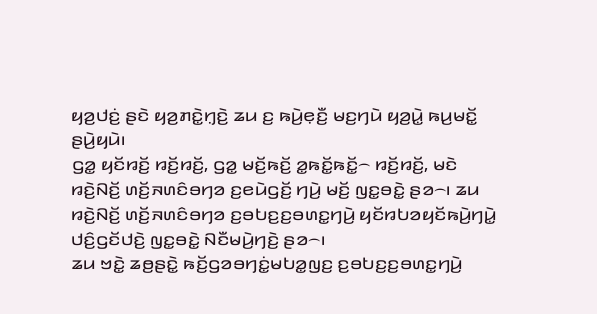ꤟꤤ꤬ꤓꤢꤦ꤬ ꤔꤢꤧ ꤟꤤ꤬ꤊꤢꤧ꤭ꤚ꤫ꤢꤧ꤬ ꤘꤣ ꤢ꤬ ꤒꤣꤧ꤬ꤕ꤫ꤢꤪ꤬ ꤗꤢ꤬ꤚꤣꤧ ꤟꤤ꤬ꤣꤧ꤭ ꤒꤣ꤬ꤗꤢꤩ꤭ ꤔꤣꤧ꤬ꤟꤣꤧ꤯
ꤞꤤ꤭ ꤟꤢꤩꤙꤢꤩ꤬ ꤙꤢꤩ꤬ꤙꤢꤩ꤬, ꤞꤤ꤭ ꤗꤢꤩ꤬ꤒꤢꤩ꤬ ꤤ꤭ꤒꤢꤩ꤭ꤒꤢꤩ꤭꤮ ꤙꤢꤩ꤬ꤙꤢꤩ꤬, ꤗꤢꤧ ꤙꤢꤧ꤬ꤡꤢꤩ꤬ ꤛꤢꤩ꤬ꤏꤛꤢꤨꤋꤚꤤ ꤢ꤬ꤕꤣꤧꤞꤢꤩ꤬ ꤚꤣꤧ꤬ ꤗꤢꤩ꤬ ꤜꤢ꤭ꤋꤢꤧ꤭ ꤔꤤ꤮꤯ ꤘꤣ ꤙꤢꤧ꤬ꤡꤢꤩ꤬ ꤛꤢꤩ꤬ꤏꤛꤢꤨꤋꤚꤤ ꤢ꤬ꤋꤝꤢ꤬ꤢ꤬ꤋꤛꤢ꤭ꤚꤣꤧ꤬ ꤟꤢꤩꤙꤝꤤꤟꤢꤩꤒꤣꤧ꤬ꤚꤣꤧ꤭ ꤓꤢꤨ꤬ꤞꤢꤩꤓꤢꤧ꤬ ꤜꤢ꤭ꤋꤢꤧ꤭ ꤡꤢꤪꤗꤣꤧ꤬ꤚꤢꤧ꤬ ꤔꤤ꤮꤯
ꤘꤣ ꤠꤢꤧ꤭ ꤘꤥ꤬ꤔꤢꤧ꤭ ꤒꤢꤩ꤬ꤞꤤꤋꤚꤢꤦ꤭ꤗꤝꤤ꤭ꤜꤢ꤬ ꤢ꤬ꤋꤝꤢ꤬ꤢ꤬ꤋꤛꤢ꤭ꤚꤣꤧ꤬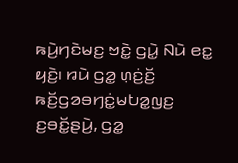ꤒꤣꤧ꤬ꤚꤢꤧꤗꤢ꤬ ꤠꤢꤧ꤭ ꤞꤣꤧ꤭ ꤡꤣꤧ ꤕꤢ꤭ ꤟꤢꤧ꤬꤯ ꤙꤣꤧ ꤞꤤ꤭ ꤛ꤫ꤢꤦ꤬ꤢꤩ꤬ ꤒꤢꤩ꤬ꤞꤤꤋꤚꤢꤦ꤭ꤗꤝꤤ꤭ꤜꤢ꤬ ꤢ꤬ꤋꤢꤩ꤭ꤔꤣꤧ꤬, ꤞꤤ꤭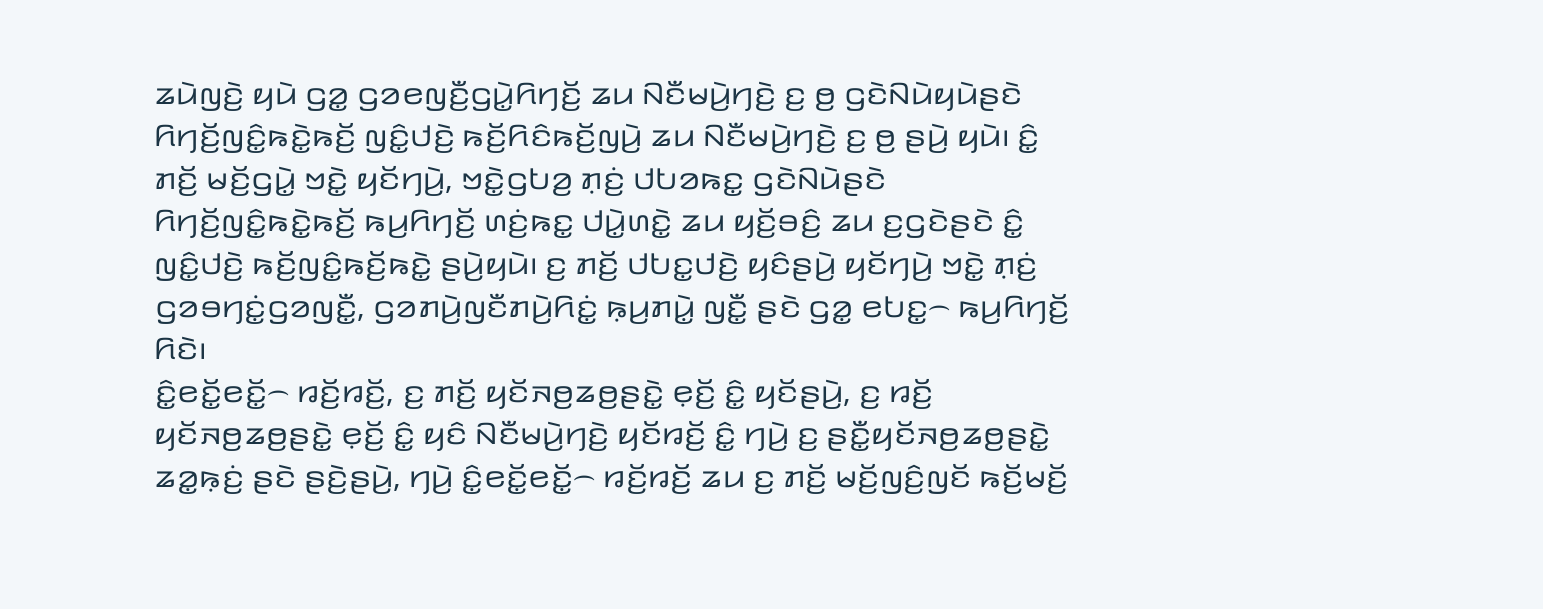ꤘꤣꤧꤜꤢꤧ꤬ ꤟꤣꤧ ꤞꤤ꤭ ꤞꤤꤕꤜꤢꤪ꤬ꤞꤣꤧ꤭ꤖꤚꤢꤩ꤬ ꤘꤣ ꤡꤢꤪꤗꤣꤧ꤬ꤚꤢꤧ꤬ ꤢ꤬ ꤥ꤬ ꤞꤢꤧꤡꤣꤧꤟꤣꤧꤔꤢꤧ ꤖꤚꤢꤩ꤬ꤜꤢꤨ꤭ꤒꤢꤧ꤭ꤒꤢꤩ꤬ ꤜꤢꤨ꤭ꤓꤢꤧ꤬ ꤒꤢꤩ꤬ꤖꤢꤨꤒꤢꤩ꤬ꤜꤣꤧ꤬ ꤘꤣ ꤡꤢꤪꤗꤣꤧ꤬ꤚꤢꤧ꤬ ꤢ꤬ ꤥ꤬ ꤔꤣꤧ꤬ ꤟꤣꤧ꤯ ꤢꤨ꤭ ꤊꤢꤩ꤬ ꤗꤢꤩ꤬ꤞꤣꤧ꤭ ꤠꤢꤧ꤭ ꤟꤢꤩꤚꤣꤧ꤬, ꤠꤢꤧ꤭ꤞꤝꤤ꤬ ꤊ꤫ꤢꤦ꤬ ꤓꤝꤤꤒꤢ꤭ ꤞꤢꤧꤡꤣꤧꤔꤢꤧ ꤖꤚꤢꤩ꤬ꤜꤢꤨ꤭ꤒꤢꤧ꤭ꤒꤢꤩ꤬ ꤒꤣ꤬ꤖꤚꤢꤩ꤬ ꤛꤢꤦ꤬ꤒꤢ꤭ ꤓꤣꤧ꤭ꤛꤢꤧ꤭ ꤘꤣ ꤟꤢꤩ꤬ꤋꤢꤨ꤬ ꤘꤣ ꤢ꤬ꤞꤢꤧꤔꤢꤧ ꤢꤨ꤭ ꤜꤢꤨ꤭ꤓꤢꤧ꤬ ꤒꤢꤩ꤬ꤜꤢꤨ꤭ꤒꤢꤩ꤬ꤒꤢꤧ꤭ ꤔꤣꤧ꤬ꤟꤣꤧ꤯ ꤢ꤬ ꤊꤢꤩ꤬ ꤓꤝꤢ꤭ꤓꤢꤧ꤬ ꤟꤢꤨꤔꤣꤧ꤬ ꤟꤢꤩꤚꤣꤧ꤬ ꤠꤢꤧ꤭ ꤊ꤫ꤢꤦ꤬ ꤞꤤꤋꤚꤢꤦ꤭ꤞꤤꤜꤢꤪ꤭, ꤞꤤꤊꤣꤧ꤬ꤜꤢꤪꤊꤣꤧ꤬ꤖꤢꤦ꤭ ꤒ꤫ꤣ꤬ꤊꤣꤧ꤭ ꤜꤢꤪ꤭ ꤔꤢꤧ ꤞꤤ꤭ ꤕꤝꤢ꤭꤮ ꤒꤣ꤬ꤖꤚꤢꤩ꤬ ꤖꤢꤧ꤯
ꤢꤨ꤭ꤕꤢꤩ꤭ꤕꤢꤩ꤭꤮ ꤙꤢꤩ꤬ꤙꤢꤩ꤬, ꤢ꤬ ꤊꤢꤩ꤬ ꤟꤢꤩꤏꤥ꤬ꤘꤥ꤬ꤔꤢꤧ꤭ ꤕ꤫ꤢꤩ꤬ ꤢꤨ꤭ ꤟꤢꤩꤔꤣꤧ꤬, ꤢ꤬ ꤙꤢꤩ꤬ ꤟꤢꤩꤏꤥ꤬ꤘꤥ꤬ꤔꤢꤧ꤭ ꤕ꤫ꤢꤩ꤬ ꤢꤨ꤭ ꤟꤢꤨ ꤡꤢꤪꤗꤣꤧ꤬ꤚꤢꤧ꤬ ꤟꤢꤩꤙꤢꤩ꤬ ꤢꤨ꤭ ꤚꤣꤧ꤬ ꤢ꤬ ꤔꤢꤪ꤭ꤟꤢꤩꤏꤥ꤬ꤘꤥ꤬ꤔꤢꤧ꤭ ꤘꤤ꤭ꤒ꤫ꤢꤦ꤬ ꤔꤢꤧ ꤔꤢꤧ꤬ꤔꤣꤧ꤬, ꤚꤣꤧ꤬ ꤢꤨ꤭ꤕꤢꤩ꤭ꤕꤢꤩ꤭꤮ ꤙꤢꤩ꤬ꤙꤢꤩ꤬ ꤘꤣ ꤢ꤬ ꤊꤢꤩ꤬ ꤗꤢꤩ꤬ꤜꤢꤨ꤬ꤜꤢꤩ ꤒꤢꤩ꤬ꤗꤢꤩ꤬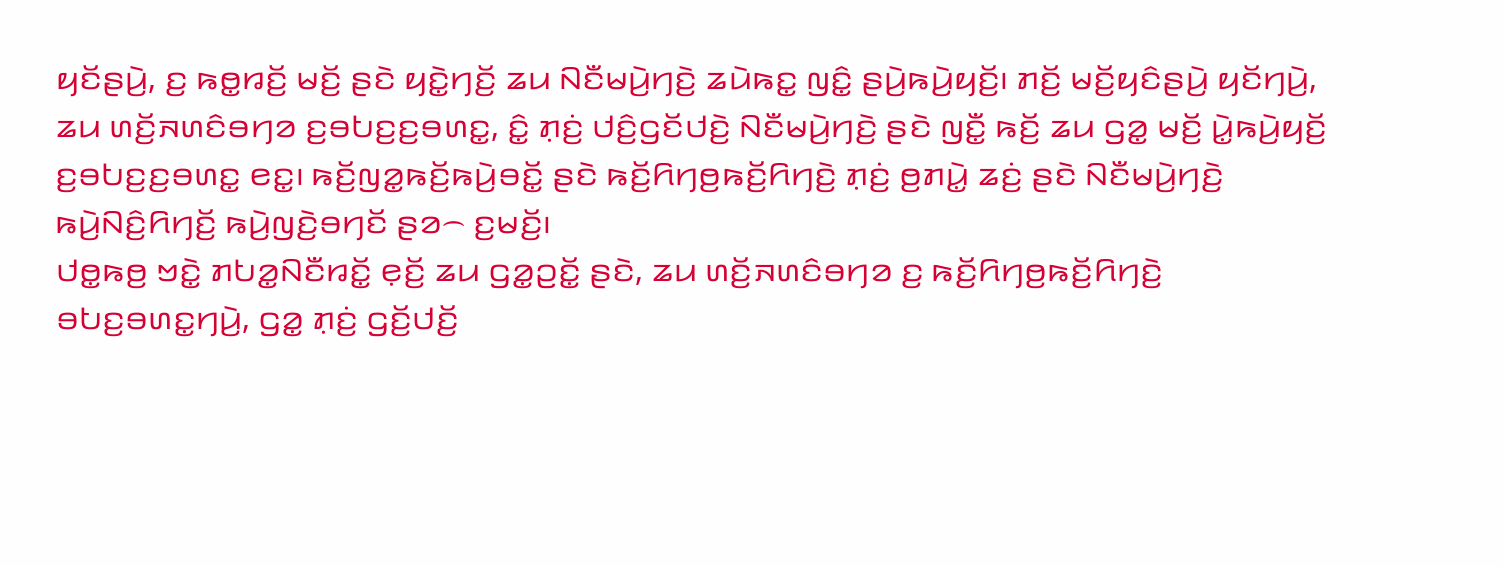ꤟꤢꤩꤔꤣꤧ꤬, ꤢ꤬ ꤒꤥ꤭ꤙꤢꤩ꤬ ꤗꤢꤩ꤬ ꤔꤢꤧ ꤟꤢꤧ꤭ꤚꤢꤩ꤬ ꤘꤣ ꤡꤢꤪꤗꤣꤧ꤬ꤚꤢꤧ꤬ ꤘꤣꤧꤒꤢ꤭ ꤜꤢꤨ꤭ ꤔꤣꤧ꤬ꤒꤣꤧ꤬ꤟꤢꤩ꤬꤯ ꤊꤢꤩ꤬ ꤗꤢꤩ꤬ꤟꤢꤨꤔꤣꤧ꤬ ꤟꤢꤩꤚꤣꤧ꤬, ꤘꤣ ꤛꤢꤩ꤬ꤏꤛꤢꤨꤋꤚꤤ ꤢ꤬ꤋꤝꤢ꤬ꤢ꤬ꤋꤛꤢ꤭, ꤢꤨ꤭ ꤊ꤫ꤢꤦ꤬ ꤓꤢꤨ꤬ꤞꤢꤩꤓꤢꤧ꤬ ꤡꤢꤪꤗꤣꤧ꤬ꤚꤢꤧ꤬ ꤔꤢꤧ ꤜꤢꤪ꤭ ꤒꤢꤩ꤬ ꤘꤣ ꤞꤤ꤭ ꤗꤢꤩ꤬ ꤣꤧ꤭ꤒꤣꤧ꤬ꤟꤢꤩ꤬ ꤢ꤬ꤋꤝꤢ꤬ꤢ꤬ꤋꤛꤢ꤭ ꤕꤢ꤭꤯ ꤒꤢꤩ꤬ꤜꤤ꤭ꤒꤢꤩ꤬ꤒꤣꤧ꤬ꤋꤢꤩ꤭ ꤔꤢꤧ ꤒꤢꤩ꤬ꤖꤚꤥ꤬ꤒꤢꤩ꤬ꤖꤚꤢꤧ꤬ ꤊ꤫ꤢꤦ꤬ ꤥ꤬ꤊꤣꤧ꤭ ꤘꤢꤦ꤬ ꤔꤢꤧ ꤡꤢꤪꤗꤣꤧ꤬ꤚꤢꤧ꤬ ꤒꤣꤧ꤬ꤡꤢꤨ꤬ꤖꤚꤢꤩ꤬ ꤒꤣꤧ꤬ꤜꤢꤧ꤬ꤋꤚꤢꤩ ꤔꤤ꤮ ꤢ꤬ꤗꤢꤩ꤬꤯
ꤓꤥ꤭ꤒꤥ꤬ ꤠꤢꤧ꤭ ꤊꤝꤤ꤭ꤡꤢꤪꤙꤢꤩ꤭ ꤕ꤫ꤢꤩ꤬ ꤘꤣ ꤞꤤ꤭ꤑꤢꤩ꤭ ꤔꤢꤧ, ꤘꤣ ꤛꤢꤩ꤬ꤏꤛꤢꤨꤋꤚꤤ ꤢ꤬ ꤒꤢꤩ꤬ꤖꤚꤥ꤬ꤒꤢꤩ꤬ꤖꤚꤢꤧ꤬ ꤋꤝꤢ꤬ꤋꤛꤢ꤭ꤚꤣꤧ꤬, ꤞꤤ꤭ ꤊ꤫ꤢꤦ꤬ ꤞꤢꤩ꤬ꤓꤢꤩ꤬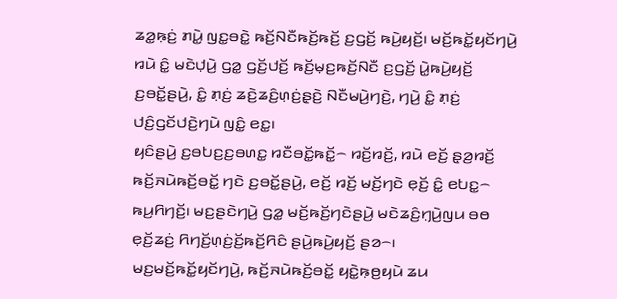ꤘꤤ꤭ꤒ꤫ꤢꤦ꤬ ꤊꤣꤧ꤭ ꤜꤢ꤭ꤋꤢꤧ꤭ ꤒꤢꤩ꤬ꤡꤢꤪꤒꤢꤩ꤬ꤒꤢꤩ꤬ ꤢ꤬ꤞꤢꤩ꤬ ꤒꤣꤧ꤬ꤟꤢꤩ꤬꤯ ꤗꤢꤩ꤬ꤒꤢꤩ꤭ꤟꤢꤩꤚꤣꤧ꤬ ꤙꤣꤧ ꤢꤨ꤭ ꤗꤢꤧꤓ꤫ꤣꤧ꤬ ꤞꤤ꤭ ꤞꤢꤩ꤬ꤓꤢꤩ꤬ ꤒꤢꤩ꤬ꤗ꤫ꤢ꤬ꤒꤢꤩ꤬ꤡꤢꤪ ꤢ꤬ꤞꤢꤩ꤬ ꤣꤧ꤭ꤒꤣꤧ꤬ꤟꤢꤩ꤬ ꤢ꤬ꤋꤢꤩ꤭ꤔꤣꤧ꤬, ꤢꤨ꤭ ꤊ꤫ꤢꤦ꤬ ꤘꤢꤧ꤬ꤘꤢꤨ꤬ꤛ꤫ꤢꤦ꤬ꤔ꤫ꤢꤧ꤬ ꤡꤢꤪꤗꤣꤧ꤬ꤚꤢꤧ꤬, ꤚꤣꤧ꤬ ꤢꤨ꤭ ꤊ꤫ꤢꤦ꤬ ꤓꤢꤨ꤬ꤞꤢꤩꤓꤢꤧ꤬ꤚꤣꤧ ꤜꤢꤨ꤭ ꤕꤢ꤭꤯
ꤟꤢꤨꤔꤣꤧ꤬ ꤢ꤬ꤋꤝꤢ꤬ꤢ꤬ꤋꤛꤢ꤭ ꤙꤢꤪꤋꤢꤩ꤭ꤒꤢꤩ꤭꤮ ꤙꤢꤩ꤬ꤙꤢꤩ꤬, ꤙꤣꤧ ꤕꤢꤩ꤬ ꤔ꤫ꤤ꤬ꤙꤢꤩ꤬ ꤒꤢꤩ꤬ꤏꤣꤧꤒꤢꤩ꤬ꤋꤢꤩ꤭ ꤚꤢꤧ ꤢ꤬ꤋꤢꤩ꤭ꤔꤣꤧ꤬, ꤕꤢꤩ꤬ ꤙꤢꤩ꤬ ꤗꤢꤩ꤬ꤚꤢꤧ ꤕ꤫ꤢꤩ꤬ ꤢꤨ꤭ ꤕꤝꤢ꤭꤮ ꤒꤣ꤬ꤖꤚꤢꤩ꤬꤯ ꤗꤢ꤬ꤔꤢꤧꤚꤣꤧ꤬ ꤞꤤ꤭ ꤗꤢꤩ꤬ꤒꤢꤩ꤬ꤚꤢꤧꤔꤣꤧ꤬ ꤗꤢꤧꤘꤢꤨ꤬ꤚ꤫ꤣꤧ꤬ꤜꤣ ꤋꤥ ꤕ꤫ꤢꤩ꤬ꤘꤢꤦ꤬ ꤖꤚꤢꤩ꤬ꤛ꤫ꤢꤦ꤬ꤢꤩ꤬ꤒꤢꤩ꤬ꤖꤢꤨ ꤔꤣꤧ꤬ꤒꤣꤧ꤬ꤟꤢꤩ꤬ ꤔꤤ꤮꤯
ꤗꤢ꤬ꤗꤢꤩ꤬ꤒꤢꤩ꤭ꤟꤢꤩꤚꤣꤧ꤬, ꤒꤢꤩ꤬ꤏꤣꤧꤒꤢꤩ꤬ꤋꤢꤩ꤭ ꤟꤢꤧ꤭ꤒ꤫ꤥ꤬ꤟꤣꤧ ꤘꤣ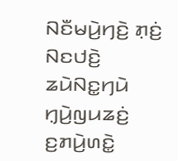ꤡꤢꤪꤗꤣꤧ꤬ꤚꤢꤧ꤬ ꤊ꤫ꤢꤦ꤬ ꤡꤢꤓꤢꤧ꤬ ꤘꤣꤧꤡꤢ꤭ꤚꤣꤧ ꤚ꤫ꤣꤧ꤬ꤜꤣꤘꤢꤦ꤬ ꤢ꤬ꤊꤣꤧ꤬ꤛꤢꤧ꤭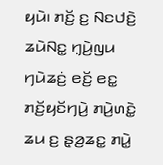ꤟꤣꤧ꤯ ꤊꤢꤩ꤬ ꤢ꤬ ꤡꤢꤓꤢꤧ꤬ ꤘꤣꤧꤡꤢ꤭ ꤚ꤫ꤣꤧ꤬ꤜꤣ ꤚꤣꤧꤘꤢꤦ꤬ ꤕꤢꤩ꤬ ꤕꤢ꤭ ꤊꤢꤩ꤬ꤟꤢꤩꤚꤣꤧ꤬ ꤊꤣꤧ꤬ꤛꤢꤧ꤭ ꤘꤣ ꤢ꤬ ꤔ꤫ꤤ꤬ꤘꤢ꤭ ꤊꤣꤧ꤭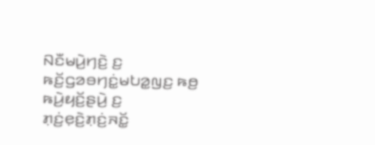ꤡꤢꤪꤗꤣꤧ꤬ꤚꤢꤧ꤬ ꤢ꤬ ꤒꤢꤩ꤬ꤞꤤꤋꤚꤢꤦ꤭ꤗꤝꤤ꤭ꤜꤢ꤬ ꤒꤥ꤬ ꤒꤣꤧ꤬ꤟꤢꤩ꤬ꤔꤣꤧ꤬ ꤢ꤬ ꤊ꤫ꤢꤦ꤬ꤕ꤫ꤢꤧ꤬ꤊ꤫ꤢꤦ꤬ꤏꤢꤩ꤭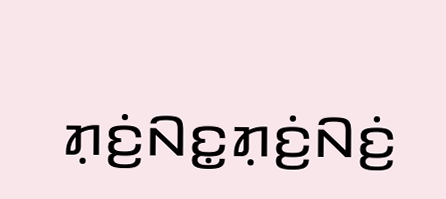ꤊ꤫ꤢꤦ꤬ꤡꤢ꤭ꤊ꤫ꤢꤦ꤬ꤡꤢꤦ꤬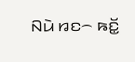ꤡꤣꤧ ꤙꤢ꤮ ꤒꤢꤩ꤭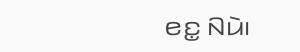ꤕꤢ꤭ ꤡꤣꤧ꤯